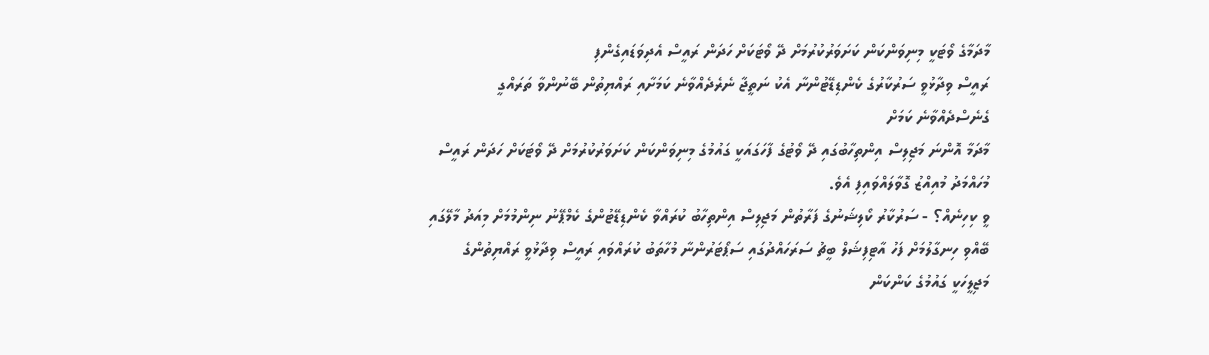މާދަމާގެ ވޯޓަކީ މިނިވަންކަން ކަށަވަރުކުރުމަށް ދޭ ވޯޓަކަށް ހަދަން ރައީސް އެދިވަޑައިގެންފި
ރައީސް ވިދާޅުވީ ސަރުކާރުގެ ކެންޑިޑޭޓުންނާ އެކު ނަތީޖާ ނެރެދެއްވާނެ ކަމަށާއި ރައްޔިތުން ބޭނުންވާ ތަރައްގީ ގެނެސްދެއްވާނެ ކަމަށް
މާދަމާ އޮންނަ މަޖިލިސް އިންތިހާބުގައި ދޭ ވޯޓުގެ ފާހަގައަކީ ގައުމުގެ މިނިވަންކަން ކަށަވަރުކުރުމަށް ދޭ ވޯޓަކަށް ހަދަން ރައީސް މުހައްމަދު މުއިއްޒު ގޮވާލައްވައިފި އެވެ.
ވީ ކިހިނެއް؟ - ސަރުކާރު ކޯލިޝަނުގެ ފަރާތުން މަޖިލިސް އިންތިހާބު ކުރައްވާ ކެންޑިޑޭޓުންގެ ކެމްޕޭނު ނިންމުމަށް މިއަދު މާލޭގައި ބޭއްވި ހިނގާލުމަށް ފަހު އާޓިފިޝަލް ބީޗު ސަރަހައްދުގައި ސަޕޯޓަރުންނާ މުހާތަބު ކުރައްވައި ރައީސް ވިދާޅުވީ ރައްޔިތުންގެ މަޖިލީހަކީ ގައުމުގެ ކަންކަން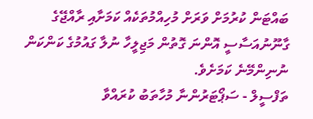ބައްޓަން ކުރުމަށް ވަރަށް މުހިއްމުތަކެއް ކަމަށާއި ރާއްޖޭގެ ގާނޫނުއަސާސީ އޮންނަ ގޮތުން މަޖިލީހާ ނުލާ ގައުމުގެ ކަންކަން ނުނިންމޭނެ ކަމަށެވެ.
ތަފްސީލް - ސަޕޯޓަރުންނާ މުހާތަބު ކުރައްވާ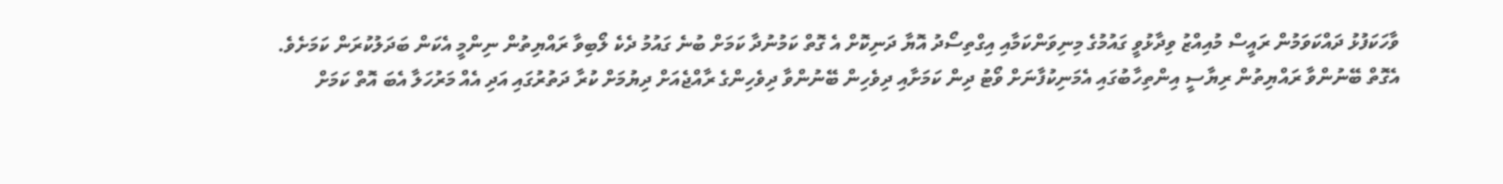ވާހަކަފުޅު ދައްކަވަމުން ރައީސް މުއިއްޒު ވިދާޅުވީ ގައުމުގެ މިނިވަންކަމާއި އިގްތިސޯދު އޮޔާ ދަނިކޮށް އެ ގޮތް ކަމުނުދާ ކަމަށް ބުނެ ގައުމު ދެކެ ލޯބިވާ ރައްޔިތުން ނިންމީ އެކަން ބަދަލުކުރަން ކަމަށެވެ.
އެގޮތް ބޭނުންވާ ރައްޔިތުން ރިޔާސީ އިންތިހާބުގައި އެމަނިކުފާނަށް ވޯޓު ދިން ކަމަށާއި ދިވެހިން ބޭނުންވާ ދިވެހިންގެ ރާއްޖެއަށް ދިޔުމަށް ކުރާ ދަތުރުގައި އަދި އެއް މަރުހަލާ އެބަ އޮތް ކަމަށް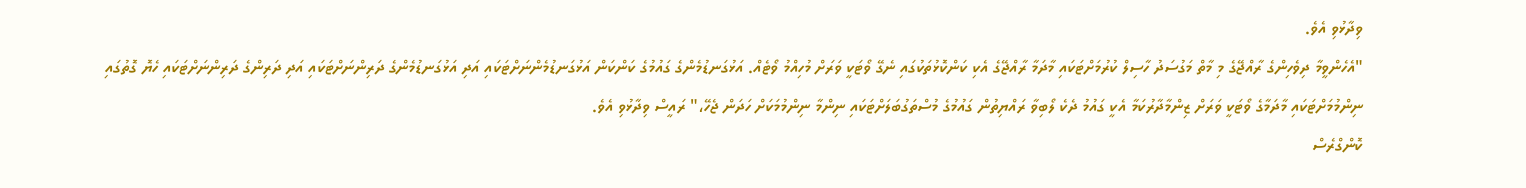ވިދާޅުވި އެވެ.
"އެހެންވީމާ ދިވެހިންގެ ރާއްޖޭގެ މި މާތް މަގުސަދު ހާސިލް ކުރުމަށްޓަކައި މާދަމާ ރާއްޖޭގެ އެކި ކަންކޮޅުތަކުގައި ނެގޭ ވޯޓަކީ ވަރަށް މުހިއްމު ވޯޓެއް. އަޅުގަނޑުމެންގެ ގައުމުގެ ކަންކަން އަޅުގަނޑުމެންނަށްޓަކައި އަދި އަޅުގަނޑުމެންގެ ދަރިންނަށްޓަކައި އަދި ދަރިންގެ ދަރިންނަށްޓަކައި ހެޔޮ ގޮތުގައި ނިންމުމަށްޓަކައި މާދަމާގެ ވޯޓަކީ ވަރަށް ޒިންމާދާރުކަމާ އެކީ ގައުމު ދެކެ ލޯބިވާ ރައްޔިތުން ގައުމުގެ މުސްތަގުބަލަށްޓަކައި ނިންމާ ނިންމުމަކަށް ހަދަން ޖެހޭ،" ރައީސް ވިދާޅުވި އެވެ.
ކޮންގްރެސް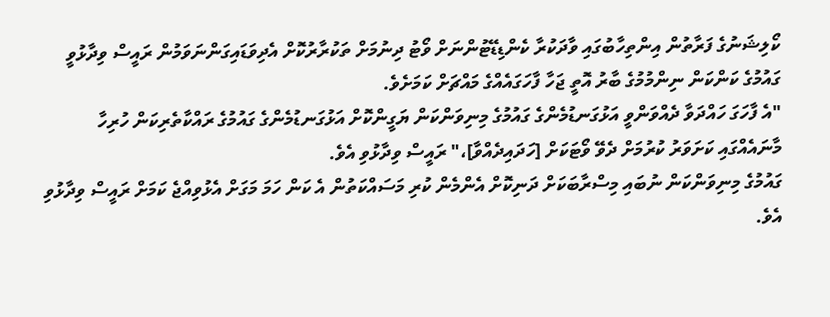ކޯލިޝަނުގެ ފަރާތުން އިންތިހާބުގައި ވާދަކުރާ ކެންޑިޑޭޓުންނަށް ވޯޓު ދިނުމަށް ތަކުރާރުކޮށް އެދިވަޑައިގަންނަވަމުން ރައީސް ވިދާޅުވީ ގައުމުގެ ކަންކަން ނިންމުމުގެ ބާރު އޮތީ ޖަހާ ފާހަގައެއްގެ މައްޗަށް ކަމަށެވެ.
"އެ ފާހަގަ ހައްދަވާ ދެއްވަންވީ އަޅުގަނޑުމެންގެ ގައުމުގެ މިނިވަންކަން ޔަގީންކޮށް އަޅުގަނޑުމެންގެ ގައުމުގެ ރައްކާތެރިކަން ހުރިހާ މާނައެއްގައި ކަށަވަރު ކުރުމަށް ދެވޭ ވޯޓަކަށް [ހަދައިދެއްވާ]،" ރައީސް ވިދާޅުވި އެވެ.
ގައުމުގެ މިނިވަންކަން ނުބައި މިސްރާބަކަށް ދަނިކޮށް އެންމެން ކުރި މަސައްކަތުން އެ ކަން ހަމަ މަގަށް އެޅުވިއްޖެ ކަމަށް ރައީސް ވިދާޅުވި އެވެ.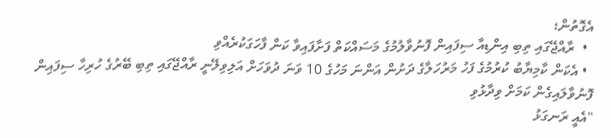އެގޮތުން؛
  •  ރާއްޖޭގައި ތިބި އިންޑިއާ ސިފައިން ފޮނުވާލުމުގެ މަސައްކަތް ފަށާފައިވާ ކަން ފާހަގަކުރެއްވި
  • އެކަން ކާމިޔާބު ކުރުމުގެ ފަހު މަރުހަލާގެ ދަށުން އަންނަ މަހުގެ 10 ވަނަ ދުވަހަށް އަލިވިލޭނީ ރާއްޖޭގައި ތިބި ބޭރުގެ ހުރިހާ ސިފައިން ފޮނުވާލައިގެން ކަމަށް ވިދާޅުވި
"އެއީ ރަނގަޅު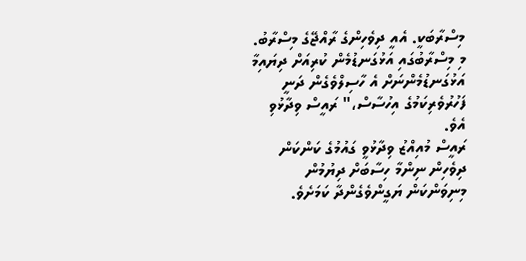މިސްރާބަކީ. އެއީ ދިވެހިންގެ ރާއްޖޭގެ މިސްރާބު. މި މިސްރާބުގައި އަޅުގަނޑުމެން ކުރިއަށް ދިޔައިމާ އަޅުގަނޑުމެންނަށް އެ ހާސިލްވެގެން ދަނީ ފަހުރުވެރިކަމުގެ އިހުސާސް،" ރައީސް ވިދާޅުވި އެވެ.
ރައީސް މުއިއްޒު ވިދާޅުވީ ގައުމުގެ ކަންކަން ދިވެހިން ނިންމާ ހިސާބަށް ދިޔުމުން މިނިވަންކަން ޔަގީންވެގެންދާ ކަމަށެވެ.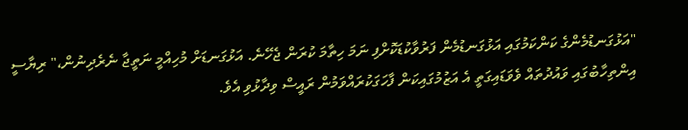"އަޅުގަނޑުމެންގެ ކަންކަމުގައި އަޅުގަނޑުމެން ފަރުވާކުޑަކޮށްފި ނަމަ ހިތާމަ ކުރަން ޖެހޭނެ. އަޅުގަނޑަށް މުހިއްމީ ނަތީޖާ ނެރެދިނުން،" ރިޔާސީ އިންތިހާބުގައި ވައުދުތައް ވެވަޑައިގަތީ އެ އަޒުމުގައިކަން ފާހަގަކުރައްވަމުން ރައީސް ވިދާޅުވި އެވެ.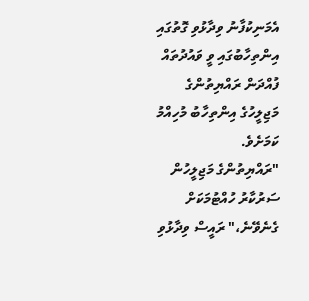އެމަނިކުފާނު ވިދާޅުވި ގޮތުގައި އިންތިހާބުގައި ވީ ވައުދުތައް ފުއްދަން ރައްޔިތުންގެ މަޖިލީހުގެ އިންތިހާބު މުހިއްމު ކަމަށެވެ.
"ރައްޔިތުންގެ މަޖިލީހުން ސަރުކާރު ހުއްޓުމަކަށް ގެނެވޭނެ،" ރައީސް ވިދާޅުވި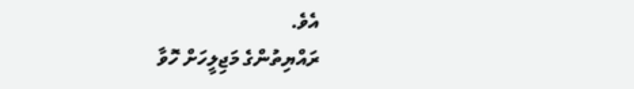އެވެ.
ރައްޔިތުންގެ މަޖިލީހަށް ހޮވާ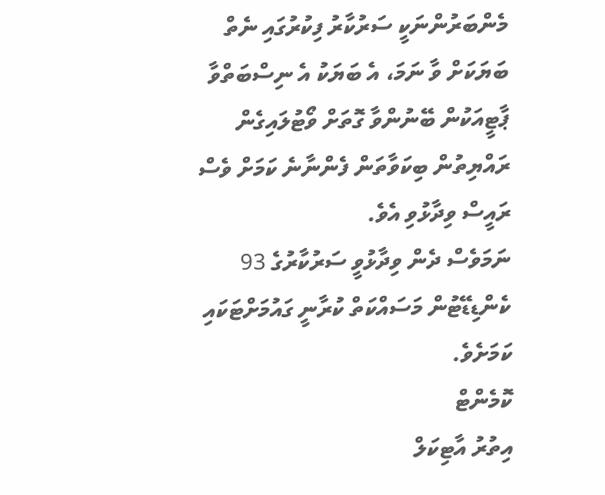މެންބަރުންނަކީ ސަރުކާރު ފިކުރުގައި ނެތް ބަޔަކަށް ވާ ނަމަ، އެ ބަޔަކު އެ ނިސްބަތްވާ ޕާޓީއަކުން ބޭނުންވާ ގޮތަށް ވޯޓުލައިގެން ރައްޔިތުން ބިކަވާތަން ފެންނާނެ ކަމަށް ވެސް ރައީސް ވިދާޅުވި އެވެ.
ނަމަވެސް ދެން ވިދާޅުވީ ސަރުކާރުގެ 93 ކެންޑިޑޭޓުން މަސައްކަތް ކުރާނީ ގައުމަށްޓަކައި ކަމަށެވެ.
ކޮމެންޓް
އިތުރު އާޓިކަލް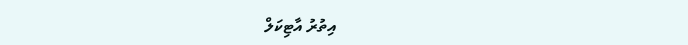އިތުރު އާޓިކަލް